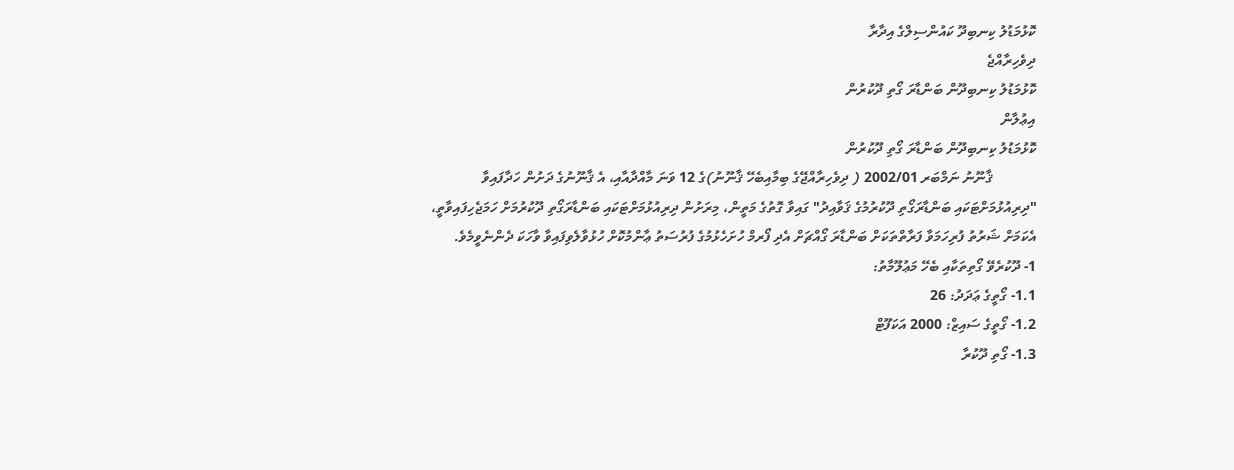ކޮޅުމަޑުލު ކިނބިދޫ ކައުންސިލްގެ އިދާރާ
ދިވެހިރާއްޖެ
ކޮޅުމަޑުލު ކިނބިދޫން ބަންޑާރަ ގޯތި ދޫކުރުން
އިޢުލާން
ކޮޅުމަޑުލު ކިނބިދޫން ބަންޑާރަ ގޯތި ދޫކުރުން
            ޤާނޫނު ނަމްބަރ 2002/01 ( ދިވެހިރާއްޖޭގެ ބިމާއިބެހޭ ޤާނޫނު)ގެ 12 ވަނަ މާއްދާއާއި، އެ ޤާނޫނުގެ ދަށުން ހަދާފައިވާ "ދިރިއުޅުމަށްޓަކައި ބަންޑާރަގޯތި ދޫކުރުމުގެ ޤަވާއިދު" ގައިވާ ގޮތުގެ މަތީން، މިރަށުން ދިރިއުޅުމަށްޓަކައި ބަންޑާރަގޯތި ދޫކުރުމަށް ހަމަޖެހިފައިވާތީ، އެކަމަށް ޝަރުތު ފުރިހަމަވާ ފަރާތްތަކަށް ބަންޑާރަ ގޯއްޗަށް އެދި ފޯރމް ހުށަހެޅުމުގެ ފުރުސަތު ޢާންމުކޮށް ހުޅުވާލެވިފައިވާ ވާހަކަ ދެންނެވީމެވެ.
1- ދޫކުރެވޭ ގޯތިތަކާއި ބެހޭ މަޢުލޫމާތު:
1.1- ގޯތީގެ ޢަދަދު: 26
1.2- ގޯތީގެ ސައިޒް: 2000 އަކަފޫޓް
1.3- ގޯތި ދޫކުރާ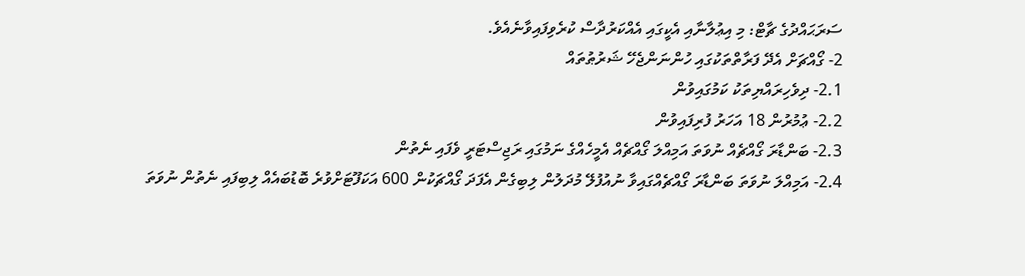ސަރަޙައްދުގެ ޗާޓް: މި އިޢުލާނާއި އެކީގައި އެއްކަރުދާސް ކުރެވިފައިވާނެއެވެ.
2- ގޯއްޗަށް އެދޭ ފަރާތްތަކުގައި ހުންނަންޖެހޭ ޝަރުޠުތައް
2.1- ދިވެހިރައްޔިތަކު ކަމުގައިވުން
2.2- ޢުމުރުން 18 އަހަރު ފުރިފައިވުން
2.3- ބަންޑާރަ ގޯއްޗެއް ނުވަތަ އަމިއްލަ ގޯއްޗެއް އެމީހެއްގެ ނަމުގައި ރަޖިސްޓަރީ ވެފައި ނެތުން
2.4- އަމިއްލަ ނުވަތަ ބަންޑާރަ ގޯއްޗެއްގައިވާ ނުއުފުލޭ މުދަލުން ލިބިގެން އެފަދަ ގޯއްޗަކުން 600 އަކަފޫޓަށްވުރެ ބޮޑުބައެއް ލިބިފައި ނެތުން ނުވަތަ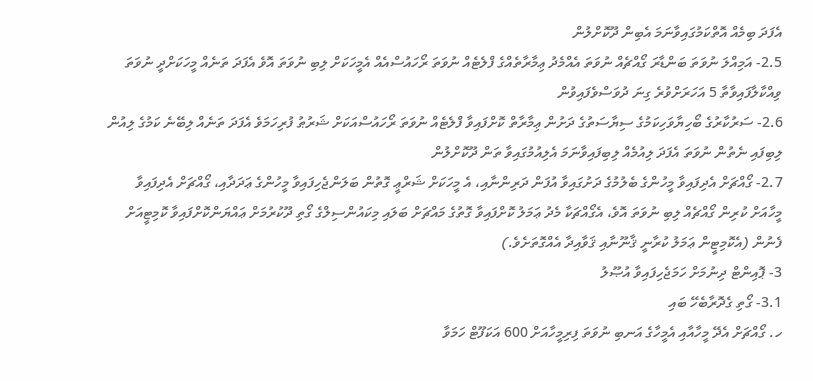އެފަދަ ބިމެއް އޮތްކަމުގައިވާނަމަ އެބިން ދޫކޮށްލުން
2.5- އަމިއްލަ ނުވަތަ ބަންޑާރަ ގޯއްޗެއް ނުވަތަ އެއްމެދު ޢިމާރާތެއްގެ ފްލެޓެއް ނުވަތަ ރޯހައުސްއެއް އެމީހަކަށް ލިބި ނުވަތަ އޮވެ އެފަދަ ތަނެއް މީހަކަށްދީ ނުވަތަ ވިއްކާލާފައިވާތާ 5 އަހަރަށްވުރެ ގިނަ ދުވަސްވެފައިވުން
2.6- ސަރުކާރުގެ ބޯހިޔާވަހިކަމުގެ ސިޔާސަތުގެ ދަށުން ޢިމާރާތް ކޮށްފައިވާ ފްލެޓެއް ނުވަތަ ރޯހައުސްއަކަށް ޝަރުޠު ފުރިހަމަވެ އެފަދަ ތަނެއް ލިބޭނެ ކަމުގެ ލިއުން ލިބިފައި ނެތުން ނުވަތަ އެފަދަ ލިއުމެއް ލިބިފައިވާނަމަ އެލިއުމުގައިވާ ތަން ދޫކޮށްލުން
2.7- ގޯއްޗަށް އެދިފައިވާ މީހުންގެ ބެލުމުގެ ދަށުގައިވާ އުފަން ދަރިންނާއި، އެ މީހަކަށް ޝަރްޢީ ގޮތުން ބަލަންޖެހިފައިވާ މީހުންގެ ޢަދަދާއި، ގޯއްޗަށް އެދިފައިވާ މީހާއަށް ކުރިން ގޯއްޗެއް ލިބި ނުވަތަ އޮވެ، އެގޯއްޗަކާ މެދު ޢަމަލު ކޮށްފައިވާ ގޮތުގެ މައްޗަށް ބަލައި މިކައުންސިލްގެ ގޯތި ދޫކުރުމަށް ޢައްޔަންކޮށްފައިވާ ކޮމިޓީއަށް ފެނުން (އެކޮމިޓީން ޢަމަލު ކުރާނީ ޤާނޫނާއި ޤަވާއިދާ އެއްގޮތަށެވެ.)
3- ޕޮއިންޓް ދިނުމަށް ހަމަޖެހިފައިވާ އުޞޫލު
3.1- ގޯތި ގެދޮރާބެހޭ ބައި
ހ. ގޯއްޗަށް އެދޭ މީހާއާއި އެމީހާގެ އަނބި ނުވަތަ ފިރިމީހާއަށް 600 އަކަފޫޓް ހަމަވާ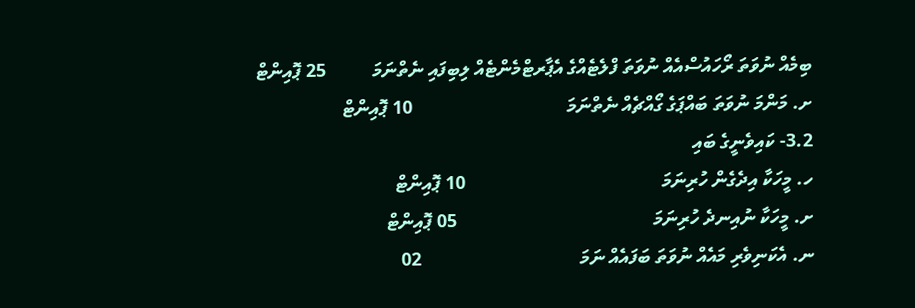ބިމެއް ނުވަތަ ރޯހައުސްއެއް ނުވަތަ ފްލެޓެއްގެ އެޕާރޓްމެންޓެއް ލިބިފައި ނެތްނަމަ          25 ޕޮއިންޓް
ށ. މަންމަ ނުވަތަ ބައްޕަގެ ގޯއްޗެއް ނެތްނަމަ                                 10 ޕޮއިންޓް
3.2- ކައިވެނީގެ ބައި
ހ. މީހަކާ އިދެގެން ހުރިނަމަ                                          10 ޕޮއިންޓް
ށ. މީހަކާ ނުއިނދެ ހުރިނަމަ                                          05 ޕޮއިންޓް
ނ. އެކަނިވެރި މައެއް ނުވަތަ ބަފައެއް ނަމަ                                  02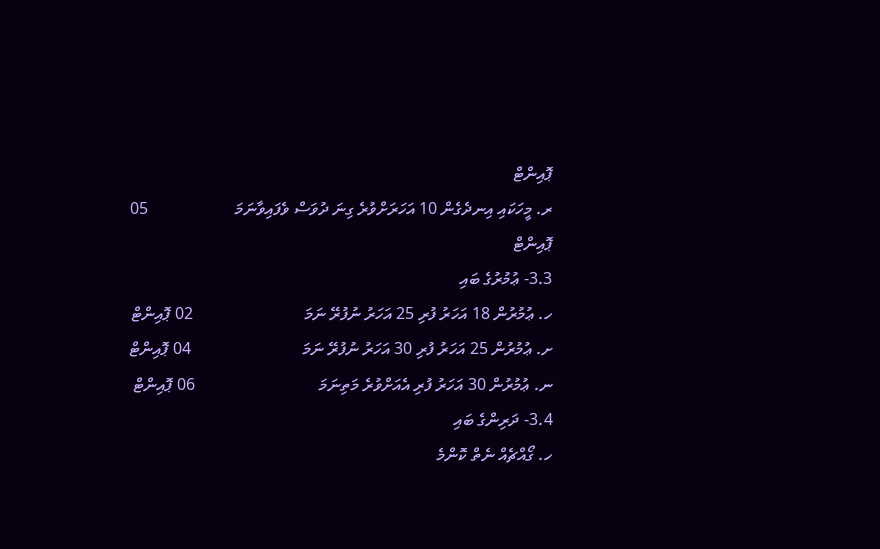ޕޮއިންޓް
ރ. މީހަކައި އިނދެގެން 10 އަހަރަށްވުރެ ގިނަ ދުވަސް ވެފައިވާނަމަ                     05 ޕޮއިންޓް
3.3- ޢުމުރުގެ ބައި
ހ. ޢުމުރުން 18 އަހަރު ފުރި 25 އަހަރު ނުފުރޭ ނަމަ                           02 ޕޮއިންޓް
ށ. ޢުމުރުން 25 އަހަރު ފުރި 30 އަހަރު ނުފުރޭ ނަމަ                           04 ޕޮއިންޓް
ނ. ޢުމުރުން 30 އަހަރު ފުރި އެއަށްވުރެ މަތިނަމަ                              06 ޕޮއިންޓް
3.4- ދަރިންގެ ބައި
ހ. ގޯއްޗެއް ނެތް ކޮންމެ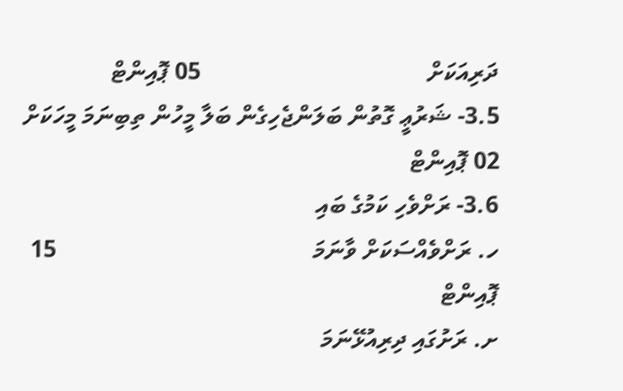ދަރިއަކަށް                                      05 ޕޮއިންޓް
3.5- ޝަރުޢީ ގޮތުން ބަލަންޖެހިގެން ބަލާ މީހުން ތިބިނަމަ މީހަކަށް                     02 ޕޮއިންޓް
3.6- ރަށްވެހި ކަމުގެ ބައި
ހ. ރަށްވެއްސަކަށް ވާނަމަ                                           15 ޕޮއިންޓް
ށ. ރަށުގައި ދިރިއުޅޭނަމަ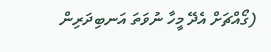(ގޯއްޗަށް އެދޭ މީހާ ނުވަތަ އަނބިދަރިން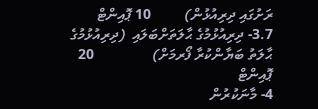ރަށުގައި ދިރިއުޅުން)         10 ޕޮއިންޓް
3.7- ދިރިއުޅުމުގެ ޙާލަތަށްބަލައި  (ދިރިއުޅުމުގެ ޙާލަތު ބަޔާންކުރާ ފޯރމަށް)                20 ޕޮއިންޓް
4- މާނަކުރުން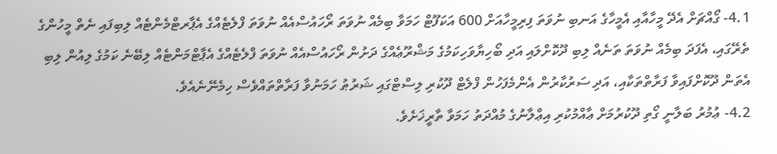4.1- ގޯއްޗަށް އެދޭ މީހާއާއި އެމީހާގެ އަނބި ނުވަތަ ފިރިމީހާއަށް 600 އަކަފޫޓް ހަމަވާ ބިމެއް ނުވަތަ ރޯހައުސްއެއް ނުވަތަ ފްލެޓެއްގެ އެޕާރޓްމެންޓެއް ލިބިފައި ނެތް މީހުންގެ ތެރޭގައި، އެފަދަ ބިމެއް ނުވަތަ ތަނެއް ލިބި ދޫކޮށްލައި އަދި ބޯހިޔާވަހިކަމުގެ މަޝްރޫޢެއްގެ ދަށުން ރޯހައުސްއެއް ނުވަތަ ފްލެޓެއްގެ އެޕާޓްމަންޓެއް ލިބޭނެ ކަމުގެ ލިއުން ލިބި އެތަން ދޫކޮށްފައިވާ ފަރާތްތަކާއި، އަދި ސަރުކާރުން އެންމެފަހުން ފްލެޓް ދޫކުރި ލިސްޓްގައި ޝަރުޠު ހަމަނުވާ ފަރާތްތައްވެސް ހިމެނޭނެއެވެ.
4.2- ޢުމުރު ބަލާނީ ގޯތި ދޫކުރުމަށް ޢާއްމުކުރި އިޢްލާނުގެ މުއްދަތު ހަމަވާ ތާރީޚަށެވެ.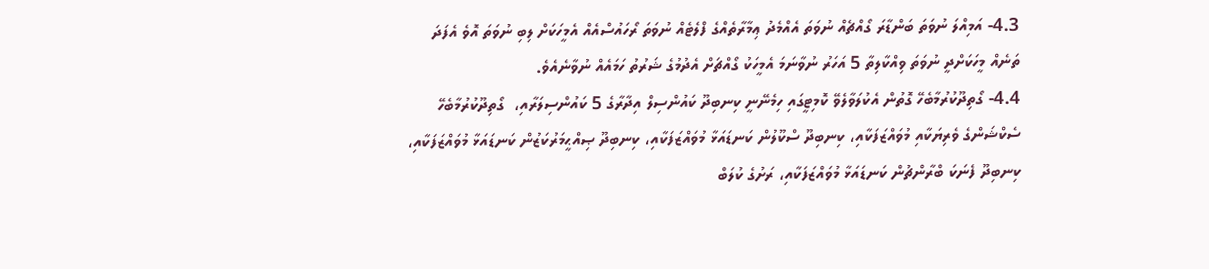4.3- އަމިއްލަ ނުވަތަ ބަންޑާރަ ގޯއްޗެއް ނުވަތަ އެއްމެދު ޢިމާރާތެއްގެ ފްލެޓެއް ނުވަތަ ރޯހައުސްއެއް އެމީހަކަށް ލިބި ނުވަތަ އޮވެ އެފަދަ ތަނެއް މީހަކަށްދީ ނުވަތަ ވިއްކާލިތާ 5 އަހަރު ނުވާނަމަ އެމީހަކު ގޯއްޗަށް އެދުމުގެ ޝަރުތު ހަމައެއް ނުވާނެއެވެ.
4.4- ގޯތިދޫކުރުމާބެހޭ ގޮތުން އެކުލަވާލެވޭ ކޮމިޓީގައި ހިމެނޭނީ ކިނބިދޫ ކައުންސިލް އިދާރާގެ 5 ކައުންސިލަރާއި،  ގޯތިދޫކުރުމާބެހޭ ސެކްޝަންގެ ވެރިޔަކާއި މުވައްޒަފަކާއި، ކިނބިދޫ ސްކޫލުން ކަނޑައަޅާ މުވައްޒަފަކާއި، ކިނބިދޫ ޞިއްޙީމަރުކަޒުން ކަނޑައަޅާ މުވައްޒަފަކާއި، ކިނބިދޫ ފެނަކަ ބްރާންޗުން ކަނޑައަޅާ މުވައްޒަފަކާއި، ރަށުގެ ކުލަބް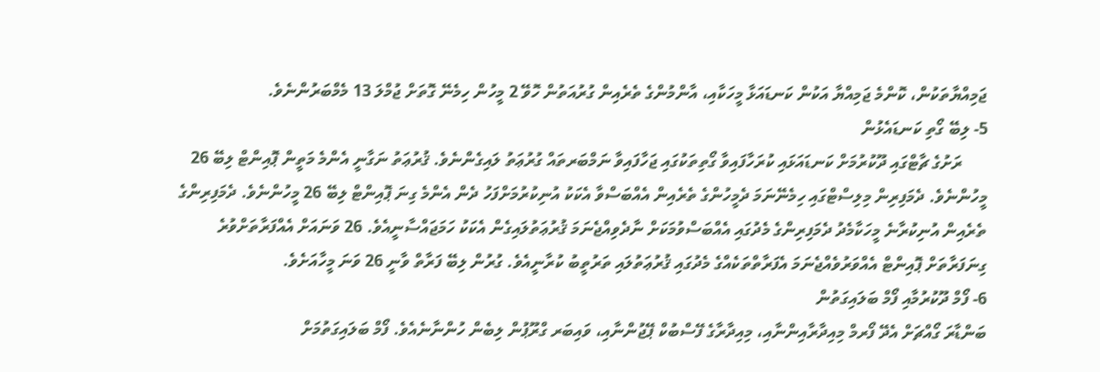ޖަމިއްޔާތަކުން، ކޮންމެ ޖަމިއްޔާ އަކުން ކަނޑައަޅާ މީހަކާއި، އާންމުންގެ ތެރެއިން ގުރުއަތުން ހޮވޭ 2 މީހުން ހިމެނޭ ގޮތަށް ޖުމްލަ 13 މެމްބަރުންނެވެ.
5- ލިބޭ ގޯތި ކަނޑައެޅުން
      ރަށުގެ ޗާޓްގައި ދޫކުރުމަށް ކަނޑައަޅައި ކުރަހާފައިވާ ގޯތިތަކުގައި ޖަހާފައިވާ ނަމްބަރތައް ގުރުޢަތު ލައިގެންނެވެ. ޤުރުޢަތު ނަގާނީ އެންމެ މަތީން ޕޮއިންޓް ލިބޭ 26 މީހުންނެވެ. ދެމަފިރިން މިލިސްޓްގައި ހިމެނޭނަމަ ދެމީހުންގެ ތެރެއިން އެއްބަސްވާ އެކަކު އުނިކުރުމަށްފަހު ދެން އެންމެ ގިނަ ޕޮއިންޓް ލިބޭ 26 މީހުންނެވެ. ދެމަފިރިންގެ ތެރެއިން އުނިކުރާނެ މީހަކާމެދު ދެމަފިރިންގެ މެދުގައި އެއްބަސްވުމަކަށް ނާދެވިއްޖެނަމަ ޤުރުޢަތުލައިގެން އެކަކު ހަމަޖައްސާނީއެވެ. 26 ވަނައަށް އެއްފަރާތަށްވުރެ ގިނަފަރާތަށް ޕޮއިންޓް އެއްވަރުވެއްޖެނަމަ އެފަރާތްތަކެއްގެ މެދުގައި ޤުރުޢަތުލައި ތަރުތީބު ކުރާނީއެވެ. ގުރުން ލިބޭ ފަރާތް ވާނީ 26 ވަނަ މީހާއަށެވެ.
6- ފޯމް ދޫކުރުމާއި ފޯމް ބަލައިގަތުން
ބަންޑާރަ ގޯއްޗަށް އެދޭ ފޯރމް މިއިދާރާއިންނާއި، މިއިދާރާގެ ފޭސްބުކް ޕޭޖުންނާއި، ވައިބަރ ގްރޫޕުން ލިބެން ހުންނާނެއެވެ. ފޯމް ބަލައިގަތުމަށް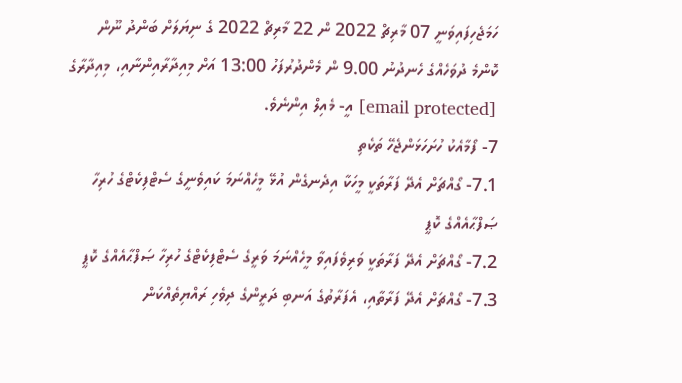ހަމަޖެހިފައިވަނީ 07 މާރިޗް 2022 ން 22 މާރިޗް 2022 ގެ ނިޔަލަށް ބަންދު ނޫން ކޮންމެ ދުވަހެއްގެ ހެނދުނު 9.00 ން މެންދުރުފަހު 13:00 އަށް މިއިދާރާއިންނާއި، މިއިދާރާގެ [email protected] އީ- މެއިލް އިންނެވެ.
7- ފޯމާއެކު ހުށަހަޅަންޖެހޭ ތަކެތި
7.1- ގޯއްޗަށް އެދޭ ފަރާތަކީ މީހަކާ އިދެނގެން އުޅޭ މީހެއްނަމަ ކައިވެނީގެ ސެޓްފިކެޓްގެ ހުރިހާ ޞަފްޙާއެއްގެ ކޮޕީ
7.2- ގޯއްޗަށް އެދޭ ފަރާތަކީ ވަރިވެފައިވާ މީހެއްނަމަ ވަރީގެ ސެޓްފިކެޓްގެ ހުރިހާ ޞަފްޙާއެއްގެ ކޮޕީ
7.3- ގޯއްޗަށް އެދޭ ފަރާތާއި، އެފަރާތުގެ އަނބި ދަރީންގެ ދިވެހި ރައްޔިތެއްކަން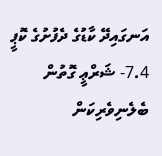އަނގައިދޭ ކާޑުގެ ދެފުށުގެ ކޮޕީ
7.4- ޝަރްޢީ ގޮތުން ބެލެނިވެރިކަން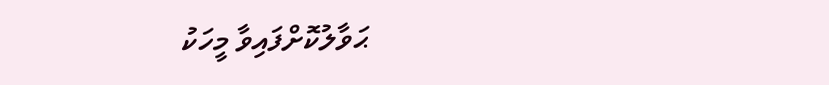ޙަވާލުކޮށްފައިވާ މީހަކު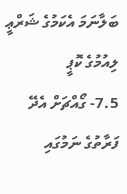ބަލާނަމަ އެކަމުގެ ޝަރްޢީ ލިއުމުގެ ކޮޕީ
7.5- ގޯއްޗަށް އެދޭ ފަރާތުގެ ނަމުގައި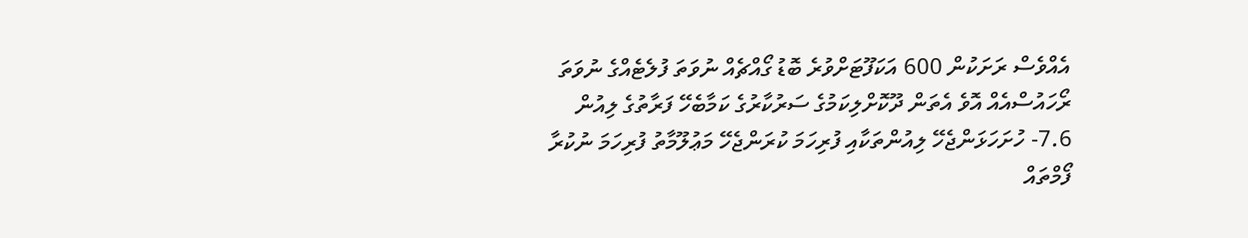އެއްވެސް ރަށަކުން 600 އަކަފޫޓަށްވުރެ ބޮޑު ގޯއްޗެއް ނުވަތަ ފުލެޓެއްގެ ނުވަތަ ރޯހައުސްއެއް އޮވެ އެތަން ދޫކޮށްލިކަމުގެ ސަރުކާރުގެ ކަމާބެހޭ ފަރާތުގެ ލިއުން
7.6- ހުށަހަޅަންޖެހޭ ލިއުންތަކާއި ފުރިހަމަ ކުރަންޖެހޭ މަޢުލޫމާތު ފުރިހަމަ ނުކުރާ ފޯމްތައް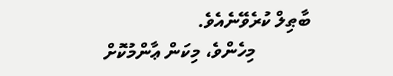ބާޠިލް ކުރެވޭނެއެވެ.
            މިހެންވެ، މިކަން ޢާންމުކޮށް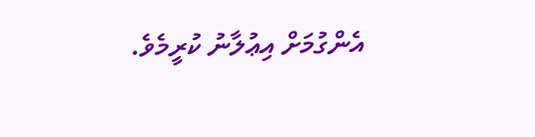އެންގުމަށް އިޢުލާނު ކުރީމެވެ.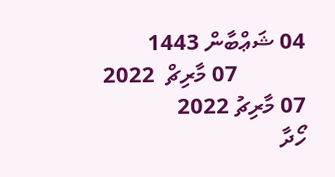04 ޝަޢްބާން 1443
            07 މާރިޗް  2022
07 މާރިޗު 2022
ހޯދާ